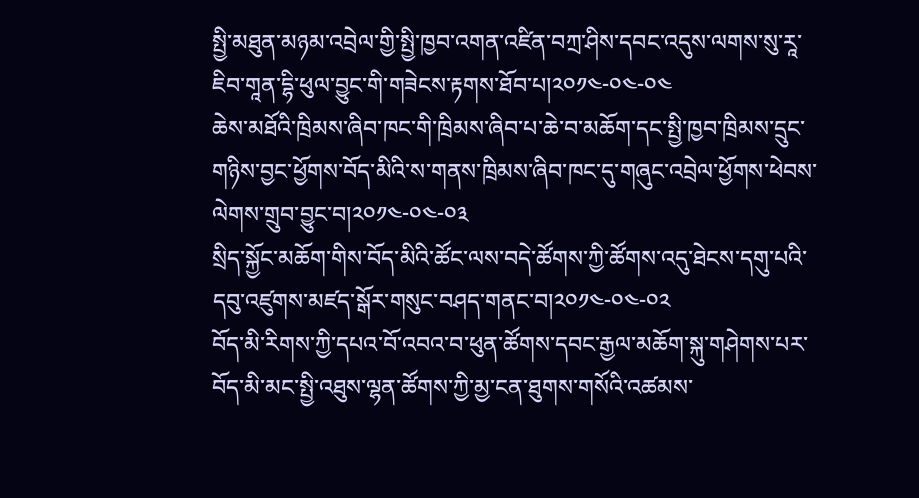སྤྱི་མཐུན་མཉམ་འབྲེལ་གྱི་སྤྱི་ཁྱབ་འགན་འཛིན་བཀྲ་ཤིས་དབང་འདུས་ལགས་སུ་རཱ་ཇིབ་གཱན་དྷི་ཕུལ་བྱུང་གི་གཟེངས་རྟགས་ཐོབ་པ།༢༠༡༤-༠༤-༠༤
ཆེས་མཐོའི་ཁྲིམས་ཞིབ་ཁང་གི་ཁྲིམས་ཞིབ་པ་ཆེ་བ་མཆོག་དང་སྤྱི་ཁྱབ་ཁྲིམས་དྲུང་གཉིས་བྱང་ཕྱོགས་བོད་མིའི་ས་གནས་ཁྲིམས་ཞིབ་ཁང་དུ་གཞུང་འབྲེལ་ཕྱོགས་ཕེབས་ལེགས་གྲུབ་བྱུང་བ།༢༠༡༤-༠༤-༠༣
སྲིད་སྐྱོང་མཆོག་གིས་བོད་མིའི་ཚོང་ལས་བདེ་ཚོགས་ཀྱི་ཚོགས་འདུ་ཐེངས་དགུ་པའི་དབུ་འཛུགས་མཛད་སྒོར་གསུང་བཤད་གནང་བ།༢༠༡༤-༠༤-༠༢
བོད་མི་རིགས་ཀྱི་དཔའ་བོ་འབའ་བ་ཕུན་ཚོགས་དབང་རྒྱལ་མཆོག་སྐུ་གཤེགས་པར་བོད་མི་མང་སྤྱི་འཐུས་ལྷན་ཚོགས་ཀྱི་མྱ་ངན་ཐུགས་གསོའི་འཚམས་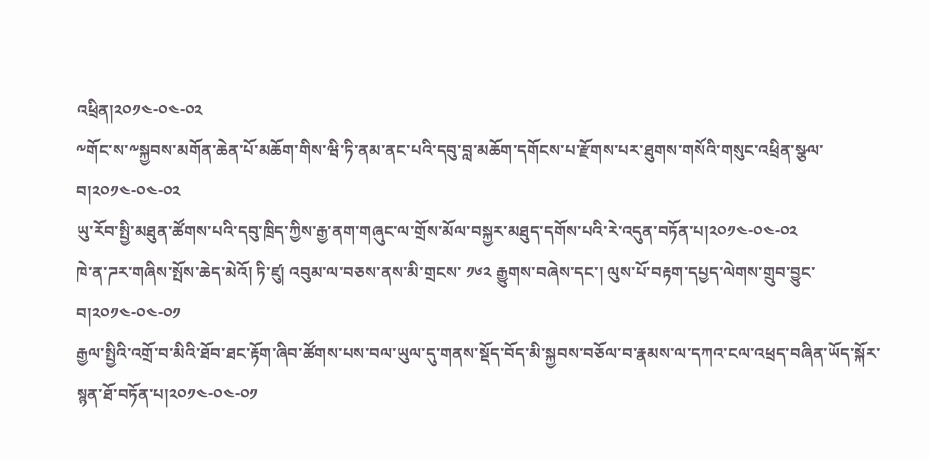འཕྲིན།༢༠༡༤-༠༤-༠༢
༸གོང་ས་༸སྐྱབས་མགོན་ཆེན་པོ་མཆོག་གིས་ཝི་ཏི་ནམ་ནང་པའི་དབུ་བླ་མཆོག་དགོངས་པ་རྫོགས་པར་ཐུགས་གསོའི་གསུང་འཕྲིན་སྩལ་བ།༢༠༡༤-༠༤-༠༢
ཡུ་རོབ་སྤྱི་མཐུན་ཚོགས་པའི་དབུ་ཁྲིད་ཀྱིས་རྒྱ་ནག་གཞུང་ལ་གྲོས་མོལ་བསྐྱར་མཐུད་དགོས་པའི་རེ་འདུན་བཏོན་པ།༢༠༡༤-༠༤-༠༢
ཁེ་ན་ཌར་གཞིས་སྤོས་ཆེད་མེའོ། ཏི་ཛུ། འབུམ་ལ་བཅས་ནས་མི་གྲངས་ ༡༦༢ རྒྱུགས་བཞེས་དང་། ལུས་པོ་བརྟག་དཔྱད་ལེགས་གྲུབ་བྱུང་བ།༢༠༡༤-༠༤-༠༡
རྒྱལ་སྤྱིའི་འགྲོ་བ་མིའི་ཐོབ་ཐང་རྟོག་ཞིབ་ཚོགས་པས་བལ་ཡུལ་དུ་གནས་སྡོད་བོད་མི་སྐྱབས་བཅོལ་བ་རྣམས་ལ་དཀའ་ངལ་འཕྲད་བཞིན་ཡོད་སྐོར་སྙན་ཐོ་བཏོན་པ།༢༠༡༤-༠༤-༠༡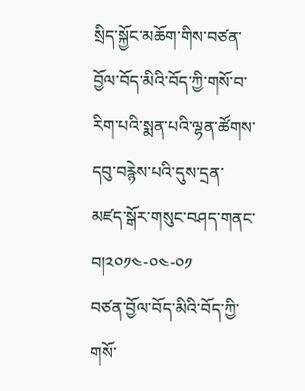སྲིད་སྐྱོང་མཆོག་གིས་བཙན་བྱོལ་བོད་མིའི་བོད་ཀྱི་གསོ་བ་རིག་པའི་སྨན་པའི་ལྷན་ཚོགས་དབུ་བརྙེས་པའི་དུས་དྲན་མཛད་སྒོར་གསུང་བཤད་གནང་བ།༢༠༡༤-༠༤-༠༡
བཙན་བྱོལ་བོད་མིའི་བོད་ཀྱི་གསོ་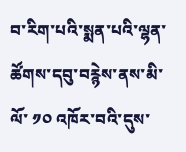བ་རིག་པའི་སྨན་པའི་ལྷན་ཚོགས་དབུ་བརྙེས་ནས་མི་ལོ་ ༡༠ འཁོར་བའི་དུས་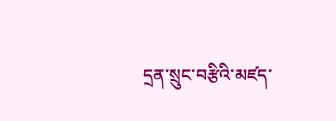དྲན་སྲུང་བརྩིའི་མཛད་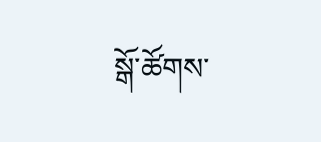སྒོ་ཚོགས་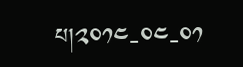པ།༢༠༡༤-༠༤-༠༡